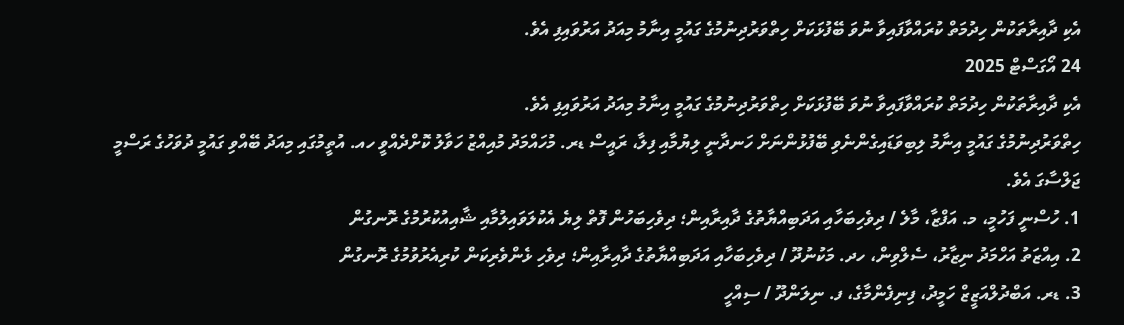އެކި ދާއިރާތަކުން ހިދުމަތް ކުރައްވާފައިވާ ނުވަ ބޭފުޅަކަށް ހިތްވަރުދިނުމުގެ ގައުމީ އިނާމު މިއަދު އަރުވައިފި އެވެ.
24 އޯގަސްޓް 2025
އެކި ދާއިރާތަކުން ހިދުމަތް ކުރައްވާފައިވާ ނުވަ ބޭފުޅަކަށް ހިތްވަރުދިނުމުގެ ގައުމީ އިނާމު މިއަދު އަރުވައިފި އެވެ.
ހިތްވަރުދިނުމުގެ ގައުމީ އިނާމު ލިބިވަޑައިގެންނެވި ބޭފުޅުންނަށް ހަނދާނީ ލިޔުމާއި ފިލާ، ރައީސް ޑރ. މުހައްމަދު މުއިއްޒު ހަވާލު ކޮށްދެއްވީ ހއ. އުތީމުގައި މިއަދު ބޭއްވި ގައުމީ ދުވަހުގެ ރަސްމީ ޖަލްސާގަ އެވެ.
1. ހުސްނީ ފަހުމީ، މ. އަފްޒާ، މާލެ / ދިވެހިބަހާއި އަދަބިއްޔާތުގެ ދާއިރާއިން؛ ދިވެހިބަހުން ފޮތް ލިޔެ އެކުލަވައިލުމާއި ޝާއިއުކުރުމުގެ ރޮނގުން
2. އިއްޒަތު އަހްމަދު ނިޒާރު، ސެލްވިން، ހދ. މަކުނުދޫ / ދިވެހިބަހާއި އަދަބިއްޔާތުގެ ދާއިރާއިން؛ ދިވެހި ޅެންވެރިކަން ކުރިއެރުވުމުގެ ރޮނގުން
3. ޑރ. އަބްދުލްއަޒީޒް ހަމީދު، ފިނިފެންމާގެ، ފ. ނިލަންދޫ / ސިއްހީ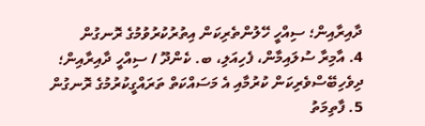ދާއިރާއިން؛ ސިއްހީ ހޭލުންތެރިކަން އިތުރުކުރުވުމުގެ ރޮނގުން
4. އާމިރާ ސުލައިމާން، ފެހިއަލި، ބ. ކެންދޫ / ސިއްހީ ދާއިރާއިން؛ ދިވެހިބޭސްވެރިކަން ކުރުމާއި އެ މަސައްކަތް ތަރައްގީކުރުމުގެ ރޮނގުން
5. ފާތިމަތު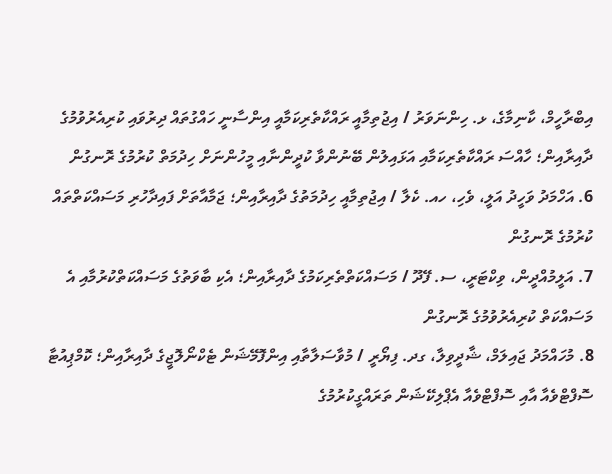އިބްރާހީމް، ކާނިމާގެ، ޅ. ހިންނަވަރު / އިޖުތިމާއީ ރައްކާތެރިކަމާއީ އިންސާނީ ހައްގުތައް ދިރުވައި ކުރިއެރުވުމުގެ ދާއިރާއިން؛ ހާއްސަ ރައްކާތެރިކަމާއި އަޅައިލުން ބޭނުންވާ ކުދީންނާއި މީހުންނަށް ހިދުމަތް ކުރުމުގެ ރޮނގުން
6. އަހްމަދު ވަހީދު އަލީ، ވެހި، ހއ. ކެލާ / އިޖުތިމާއީ ހިދުމަތުގެ ދާއިރާއިން؛ ޖަމާއާތަށް ފައިދާހުރި މަސައްކަތްތައް ކުރުމުގެ ރޮނގުން
7. އަލީމުއްދީން، ވިކްޓަރީ، ސ. ފޭދޫ / މަސައްކަތްތެރިކަމުގެ ދާއިރާއިން؛ އެކި ބާވަތުގެ މަސައްކަތްކުރުމާއި އެ މަސައްކަތް ކުރިއެރުވުމުގެ ރޮނގުން
8. މުހައްމަދު ޖައިލަމް، ޝާދީވިލާ، ގދ. ފިޔޯރީ / މުވާސަލާތާއި އިންފޮމޭޝަން ޓެކްނޯލޮޖީގެ ދާއިރާއިން؛ ކޮމްޕިއުޓާ ސޮފްޓްވެއާ އާއި ސޮފްޓްވެއާ އެޕްލިކޭޝަން ތަރައްގީކުރުމުގެ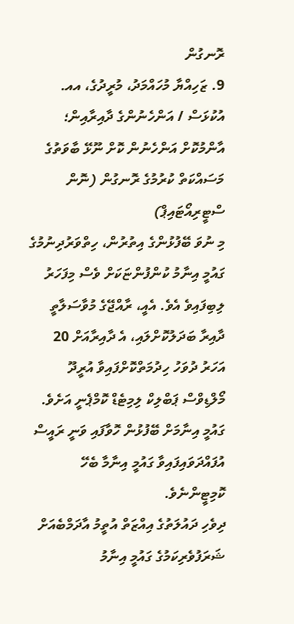ރޮނގުން
9. ޒަހިއްޔާ މުހައްމަދު، މުރީދުގެ، އއ. އުކުޅަސް / އަންހެނުންގެ ދާއިރާއިން؛ އާންމުކޮށް އަންހެނުން ކޮށް ނޫޅޭ ބާވަތުގެ މަސައްކަތް ކުރުމުގެ ރޮނގުން (ނޮން ސްޓީރިއޯޓައިޕް)
މި ނުވަ ބޭފުޅުންގެ އިތުރުން، ހިތްވަރުދިނުމުގެ ގައުމީ އިނާމު ކުންފުންޏަކަށް ވެސް މިފަހަރު ލިބިފައިވެ އެވެ. އެއީ، ރާއްޖޭގެ މުވާސަލާތީ ދާއިރާ ބަދަލުކޮށްލައި، އެ ދާއިރާއަށް 20 އަހަރު ދުވަހު ހިދުމަތްކޮށްފައިވާ އުރީދޫ މޯލްޑިވްސް ޕަބްލިކް ލިމިޓެޑް ކޮމްޕެނީ އަށެވެ.
ގައުމީ އިނާމަށް ބޭފުޅުން ހޮވާފައި ވަނީ ރައީސް އުފައްދަވައިފައިވާ ގައުމީ އިނާމާ ބެހޭ ކޮމިޓީންނެވެ.
ދިވެހި ދައުލަތުގެ އިއްޒަތް އުތީމު އާދަމްބެއަށް
ޝަރަފުވެރިކަމުގެ ގައުމީ އިނާމު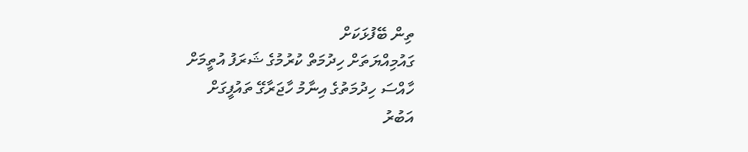ތިން ބޭފުޅަކަށް
ގައުމިއްޔަތަށް ހިދުމަތް ކުރުމުގެ ޝަރަފު އުތީމަށް
ހާއްސަ ހިދުމަތުގެ އިނާމު ހާޖަރާގޭ ތައުފީގަށް
އަބުރު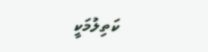ކަތިލުމަކީ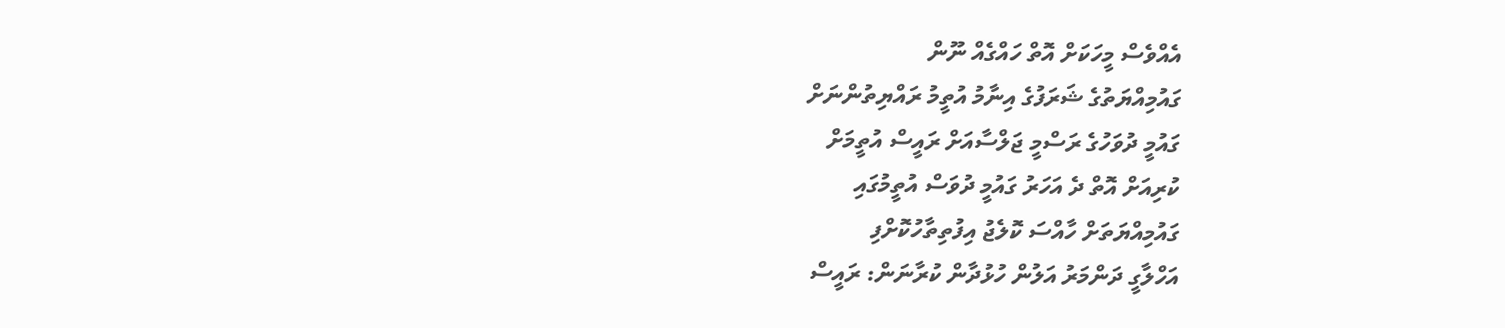އެއްވެސް މީހަކަށް އޮތް ހައްގެއް ނޫން
ގައުމިއްޔަތުގެ ޝަރަފުގެ އިނާމު އުތީމު ރައްޔިތުންނަށް
ގައުމީ ދުވަހުގެ ރަސްމީ ޖަލްސާއަށް ރައީސް އުތީމަށް
ކުރިއަށް އޮތް ދެ އަހަރު ގައުމީ ދުވަސް އުތީމުގައި
ގައުމިއްޔަތަށް ހާއްސަ ކޮލެޖު އިފުތިތާހުކޮށްފި
އަހްލާގީ ދަންމަރު އަލުން ހުޅުދާން ކުރާނަން: ރައީސް